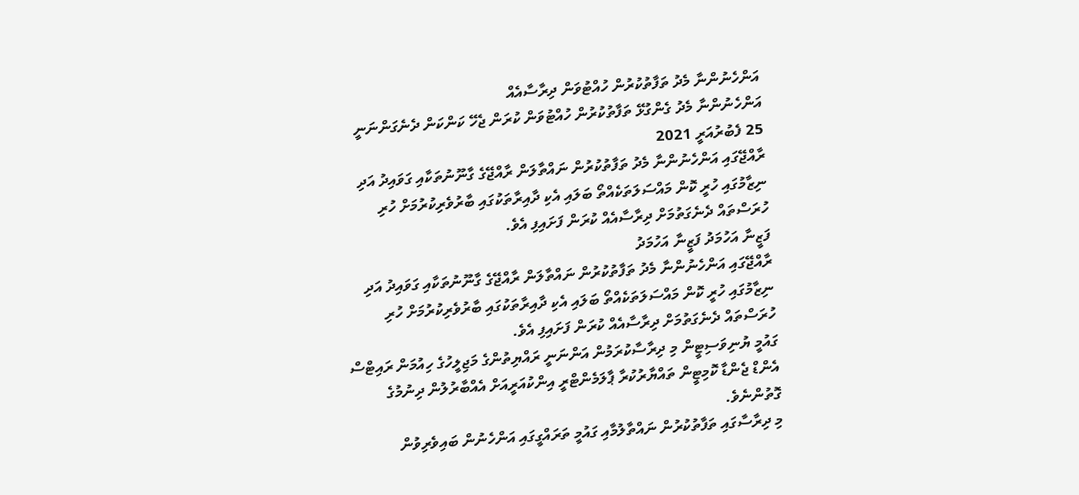އަންހެނުންނާ މެދު ތަފާތުކުރުން ހުއްޓުވަން ދިރާސާއެއް
އަންހެނުންނާ މެދު ގެންގުޅޭ ތަފާތުކުރުން ހުއްޓުވަން ކުރަން ޖެހޭ ކަންކަން ދެނެގަންނަނީ
25 ފެބުރުއަރީ 2021
ރާއްޖޭގައި އަންހެނުންނާ މެދު ތަފާތުކުރުން ނައްތާލަން ރާއްޖޭގެ ގާނޫނުތަކާއި ގަވައިދު އަދި ނިޒާމުގައި ހުރީ ކޮން މައްސަލަތަކެއްތޯ ބަލައި އެކި ދާއިރާތަކުގައި ބާރުވެރިކުރުމަށް ހުރި ހުރަސްތައް ދެނެގަތުމަށް ދިރާސާއެއް ކުރަން ފަށައިފި އެވެ.
ފަޒީނާ އަހުމަދު ފަޒީނާ އަހުމަދު
ރާއްޖޭގައި އަންހެނުންނާ މެދު ތަފާތުކުރުން ނައްތާލަން ރާއްޖޭގެ ގާނޫނުތަކާއި ގަވައިދު އަދި ނިޒާމުގައި ހުރީ ކޮން މައްސަލަތަކެއްތޯ ބަލައި އެކި ދާއިރާތަކުގައި ބާރުވެރިކުރުމަށް ހުރި ހުރަސްތައް ދެނެގަތުމަށް ދިރާސާއެއް ކުރަން ފަށައިފި އެވެ.
ގައުމީ ޔުނިވަސިޓީން މި ދިރާސާކުރަމުން އަންނަނީ ރައްޔިތުންގެ މަޖިލީހުގެ ހިއުމަން ރައިޓްސް އެންޑް ޖެންޑާ ކޮމިޓީން ތައްޔާރުކުރާ ޕާލަމެންޓްރީ އިންކުއަރީއަށް އެއްބާރުލުން ދިނުމުގެ ގޮތުންނެވެ.
މި ދިރާސާގައި ތަފާތުކުރުން ނައްތާލުމާއި ގައުމީ ތަރައްގީގައި އަންހެނުން ބައިވެރިވުން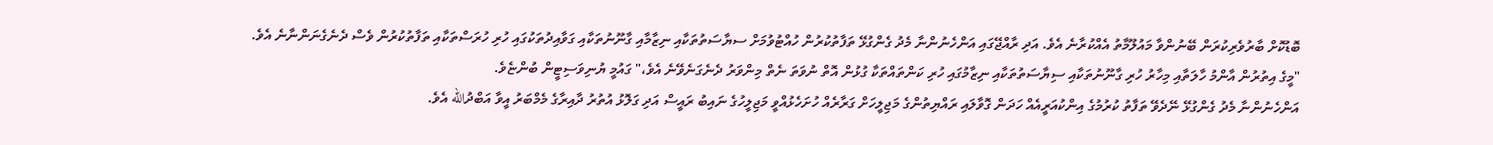ބޮޑުކޮށް ބާރުވެރިކުރަން ބޭނުންވާ މައުލޫމާތު އެއްކުރާނެ އެވެ. އަދި ރާއްޖޭގައި އަންހެނުންނާ މެދު ގެންގުޅޭ ތަފާތުކުރުން ހުއްޓުވުމަށް ސޔާސަތުތަކާއި ނިޒާމާއި ގާނޫނުތަކާއި ގަވާއިދުތަކުގައި ހުރި ހުރަސްތަކާއި ތަފާތުކުރުން ވެސް ދެނެގެނަންނާނެ އެވެ.
"މީގެ އިތުރުން އާންމު ހާލަތާއި މިހާރު ހުރި ގާނޫނުތަކާއި ސިޔާސަތުތަކާއި ނިޒާމުގައި ހުރި ކަންތައްތަކާ ގުޅުން އޮތް ނުވަތަ ނެތް މިންވަރު ދެނެގަނެވޭނެ އެވެ،" ގައުމީ ޔުނިވަސިޓީން ބުންޏެވެ.
އަންހެނުންނާ މެދު ގެންގުޅޭ ނޭދެވޭ ތަފާތު ކުރުމުގެ އިންކުއަރީއެއް ހަދަން ގޮވާލައި ރައްޔިތުންގެ މަޖިލީހަށް ގަރާރެއް ހުށަހެޅުއްވީ މަޖިލީހުގެ ނައިބު ރައީސް އަދި ގަލޮޅު އުތުރު ދާއިރާގެ މެމްބަރު އީވާ އަބްދުالله އެވެ.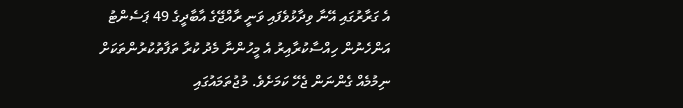އެ ގަރާރުގައި އޭނާ ވިދާޅުވެފައި ވަނީ ރާއްޖޭގެ އާބާދީގެ 49 ޕަސެންޓު އަންހެނުން ހިއްސާކުރާއިރު އެ މީހުންނާ މެދު ކުރާ ތަފާތުކުރުންތަކަށް ނިމުމެއް ގެންނަން ޖެހޭ ކަމަށެވެ. މުޖުތަމައުގައި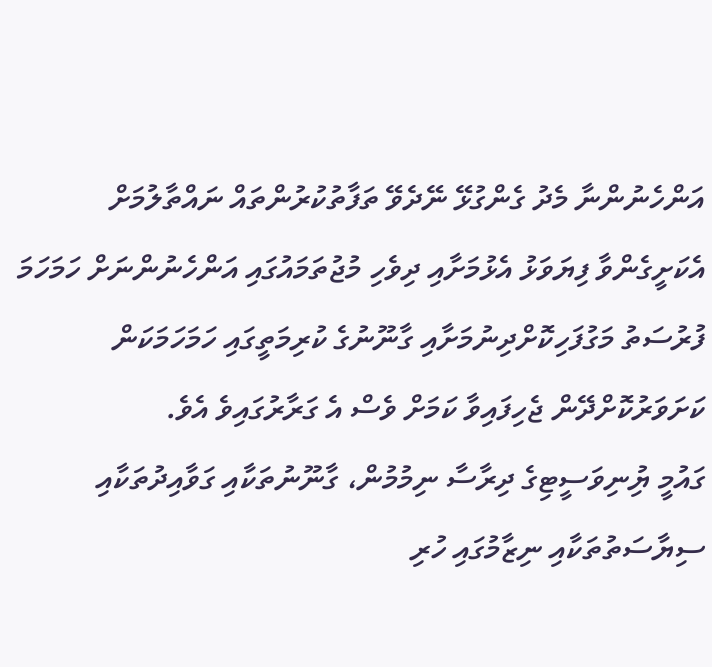އަންހެނުންނާ މެދު ގެންގުޅޭ ނޭދެވޭ ތަފާތުކުރުންތައް ނައްތާލުމަށް އެކަށީގެންވާ ފިޔަވަޅު އެޅުމަށާއި ދިވެހި މުޖުތަމައުގައި އަންހެނުންނަށް ހަމަހަމަ ފުރުސަތު މަގުފަހިކޮށްދިނުމަށާއި ގާނޫނުގެ ކުރިމަތީގައި ހަމަހަމަކަން ކަށަވަރުކޮށްދޭން ޖެހިފައިވާ ކަމަށް ވެސް އެ ގަރާރުގައިވެ އެވެ.
ގައުމީ ޔިުނިވަސީޓިގެ ދިރާސާ ނިމުމުން، ގާނޫނުތަކާއި ގަވާއިދުތަކާއި ސިޔާސަތުތަކާއި ނިޒާމުގައި ހުރި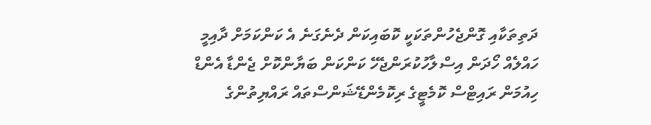ދަތިތަކާއި ގޮންޖެހުންތަކަކީ ކޮބައިކަން ދެނެގަނެ އެ ކަންކަމަށް ދާއިމީ ހައްލެއް ހޯދަން އިސްލާހުކުރަންޖެހޭ ކަންކަން ބަޔާންކޮށް ޖެންޑާ އެންޑް ހިއުމަން ރައިޓްސް ކޮމެޓީގެ ރިކޮމެންޑޭޝަންސްތައް ރައްޔިތުންގެ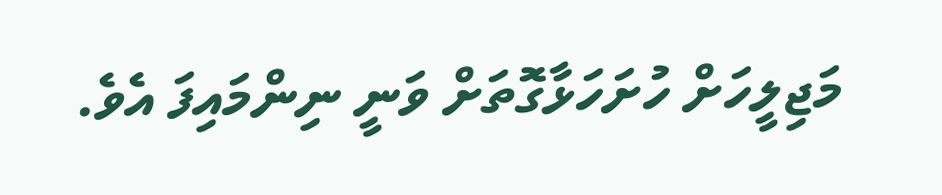މަޖިލީހަށް ހުށަހަޅާގޮތަށް ވަނީ ނިންމައިފަ އެވެ.